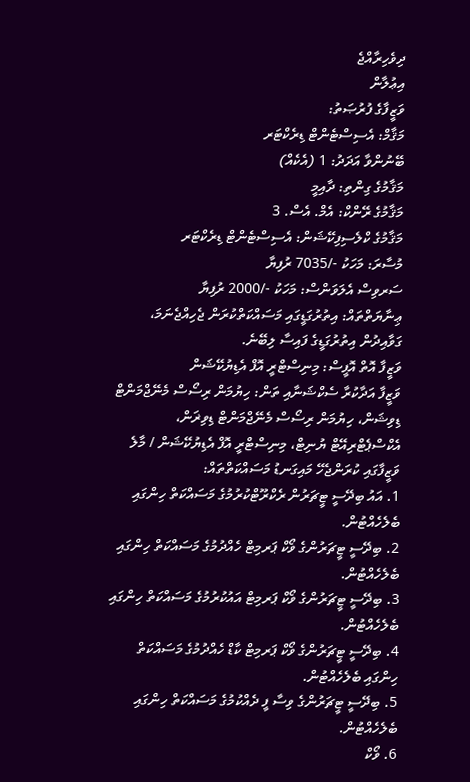ދިވެހިރާއްޖެ
އިޢުލާން
ވަޒީފާގެ ފުރުޞަތު:
މަޤާމް: އެސިސްޓެންޓް ޑިރެކްޓަރ
ބޭނުންވާ އަދަދު: 1 (އެކެއް)
މަޤާމުގެ ގިންތި: ދާއިމީ
މަޤާމުގެ ރޭންކް: އެމް. އެސް. 3
މަޤާމުގެ ކްލެސިފިކޭޝަން: އެސިސްޓެންޓް ޑިރެކްޓަރ
މުސާރަ: މަހަކު -/7035 ރުފިޔާ
ސަރވިސް އެލަވަންސް: މަހަކު -/2000 ރުފިޔާ
ޢިނާޔަތްތައް: އިތުރުގަޑީގައި މަސައްކަތްކުރަން ޖެހިއްޖެނަމަ، ގަވާއިދުން އިތުރުގަޑީގެ ފައިސާ ލިބޭނެ.
ވަޒީފާ އޮތް އޮފީސް: މިނިސްޓްރީ އޮފް އެޑިޔުކޭޝަން
ވަޒީފާ އަދާކުރާ ސެކްޝަނާއި ތަން: ހިޔުމަން ރިސޯސް މެނޭޖްމަންޓް ޑިވިޝަން، ހިޔުމަން ރިސޯސް މެނޭޖްމަންޓް ޑިވިޜަން، އެކްސްޕެޓްރިއޭޓް ޔުނިޓް، މިނިސްޓްރީ އޮފް އެޑިޔުކޭޝަން / މާލެ
ވަޒީފާގައި ކުރަންޖެހޭ މައިގަނޑު މަސައްކަތްތައް:
1. އައު ބިދޭސީ ޓީޗަރުން ރެކްރޫޓްކުރުމުގެ މަސައްކަތް ހިންގައި ބެލެހެއްޓުން.
2. ބިދޭސީ ޓީޗަރުންގެ ވޯކް ޕަރމިޓް ހެއްދުމުގެ މަސައްކަތް ހިންގައި ބެލެހެއްޓުން.
3. ބިދޭސީ ޓީޗަރުންގެ ވޯކް ޕަރމިޓް އައުކުރުމުގެ މަސައްކަތް ހިންގައި ބެލެހެއްޓުން.
4. ބިދޭސީ ޓީޗަރުންގެ ވޯކް ޕަރމިޓް ކާޑް ހެއްދުމުގެ މަސައްކަތް ހިންގައި ބެލެހެއްޓުން.
5. ބިދޭސީ ޓީޗަރުންގެ ވިސާ ފީ ދެއްކުމުގެ މަސައްކަތް ހިންގައި ބެލެހެއްޓުން.
6. ވޯކް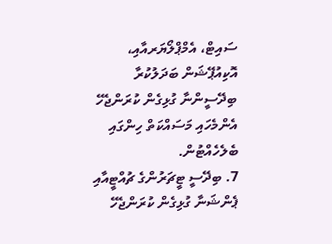ސައިޓް، އެމްޕްލޯޔަރއާއި، އޮކިއުޕޭޝަން ބަދަލުކުރާ ބިދޭސީންނާ ގުޅިގެން ކުރަންޖެހޭ އެންމެހައި މަސައްކަތް ހިންގައި ބެލެހެއްޓުން.
7. ބިދޭސީ ޓީޗަރުންގެ ޗުއްޓީއާއި ޕެންޝަނާ ގުޅިގެން ކުރަންޖެހޭ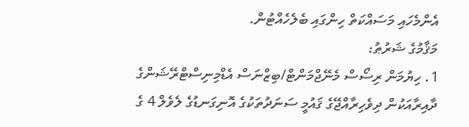އެންމެހައި މަސައްކަތް ހިންގައި ބެލެހެއްޓުން.
މަޤާމުގެ ޝަރުޠު:
1. ހިޔުމަން ރިސޯސް މެނޭޖްމަންޓް/ބިޒްނަސް އެޑްމިނިސްޓްރޭޝަންގެ ދާއިރާއަކުން ދިވެހިރާއްޖޭގެ ޤައުމީ ސަނަދުތަކުގެ އޮނިގަނޑުގެ ލެވެލް 4 ގެ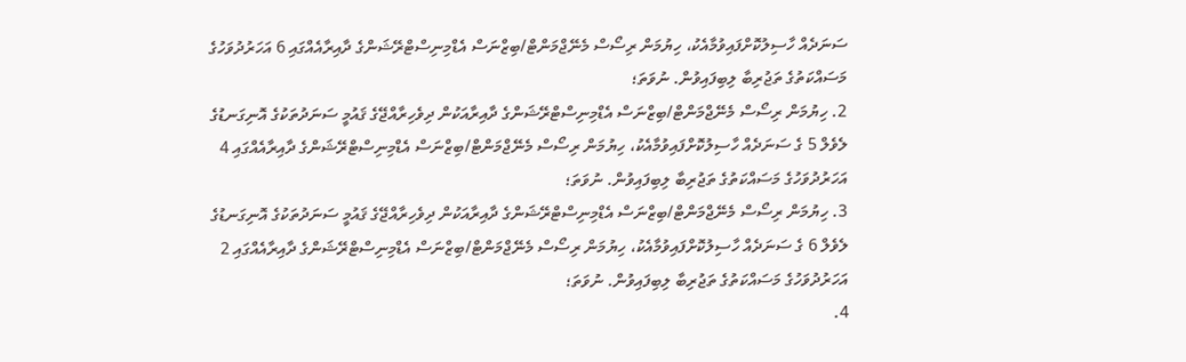ސަނަދެއް ހާސިލުކޮށްފައިވުމާއެކު، ހިޔުމަން ރިސޯސް މެނޭޖްމަންޓް/ބިޒްނަސް އެޑްމިނިސްޓްރޭޝަންގެ ދާއިރާއެއްގައި 6 އަހަރުދުވަހުގެ މަސައްކަތުގެ ތަޖުރިބާ ލިބިފައިވުން. ނުވަތަ؛
2. ހިޔުމަން ރިސޯސް މެނޭޖްމަންޓް/ބިޒްނަސް އެޑްމިނިސްޓްރޭޝަންގެ ދާއިރާއަކުން ދިވެހިރާއްޖޭގެ ޤައުމީ ސަނަދުތަކުގެ އޮނިގަނޑުގެ ލެވެލް 5 ގެ ސަނަދެއް ހާސިލުކޮށްފައިވުމާއެކު، ހިޔުމަން ރިސޯސް މެނޭޖްމަންޓް/ބިޒްނަސް އެޑްމިނިސްޓްރޭޝަންގެ ދާއިރާއެއްގައި 4 އަހަރުދުވަހުގެ މަސައްކަތުގެ ތަޖުރިބާ ލިބިފައިވުން. ނުވަތަ؛
3. ހިޔުމަން ރިސޯސް މެނޭޖްމަންޓް/ބިޒްނަސް އެޑްމިނިސްޓްރޭޝަންގެ ދާއިރާއަކުން ދިވެހިރާއްޖޭގެ ޤައުމީ ސަނަދުތަކުގެ އޮނިގަނޑުގެ ލެވެލް 6 ގެ ސަނަދެއް ހާސިލުކޮށްފައިވުމާއެކު، ހިޔުމަން ރިސޯސް މެނޭޖްމަންޓް/ބިޒްނަސް އެޑްމިނިސްޓްރޭޝަންގެ ދާއިރާއެއްގައި 2 އަހަރުދުވަހުގެ މަސައްކަތުގެ ތަޖުރިބާ ލިބިފައިވުން. ނުވަތަ؛
4.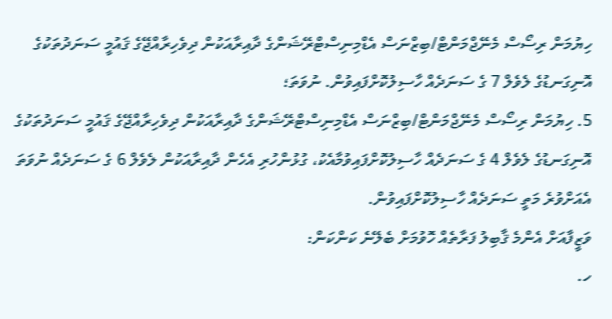ހިޔުމަން ރިސޯސް މެނޭޖްމަންޓް/ބިޒްނަސް އެޑްމިނިސްޓްރޭޝަންގެ ދާއިރާއަކުން ދިވެހިރާއްޖޭގެ ޤައުމީ ސަނަދުތަކުގެ އޮނިގަނޑުގެ ލެވެލް 7 ގެ ސަނަދެއް ހާސިލުކޮށްފައިވުން. ނުވަތަ؛
5. ހިޔުމަން ރިސޯސް މެނޭޖްމަންޓް/ބިޒްނަސް އެޑްމިނިސްޓްރޭޝަންގެ ދާއިރާއަކުން ދިވެހިރާއްޖޭގެ ޤައުމީ ސަނަދުތަކުގެ އޮނިގަނޑުގެ ލެވެލް 4 ގެ ސަނަދެއް ހާސިލުކޮށްފައިވުމާއެކު، ގުޅުންހުރި އެހެން ދާއިރާއަކުން ލެވެލް 6 ގެ ސަނަދެއް ނުވަތަ އެއަށްވުރެ މަތީ ސަނަދެއް ހާސިލުކޮށްފައިވުން.
ވަޒީފާއަށް އެންމެ ޤާބިލު ފަރާތެއް ހޮވުމަށް ބެލޭނެ ކަންކަން:
ހ.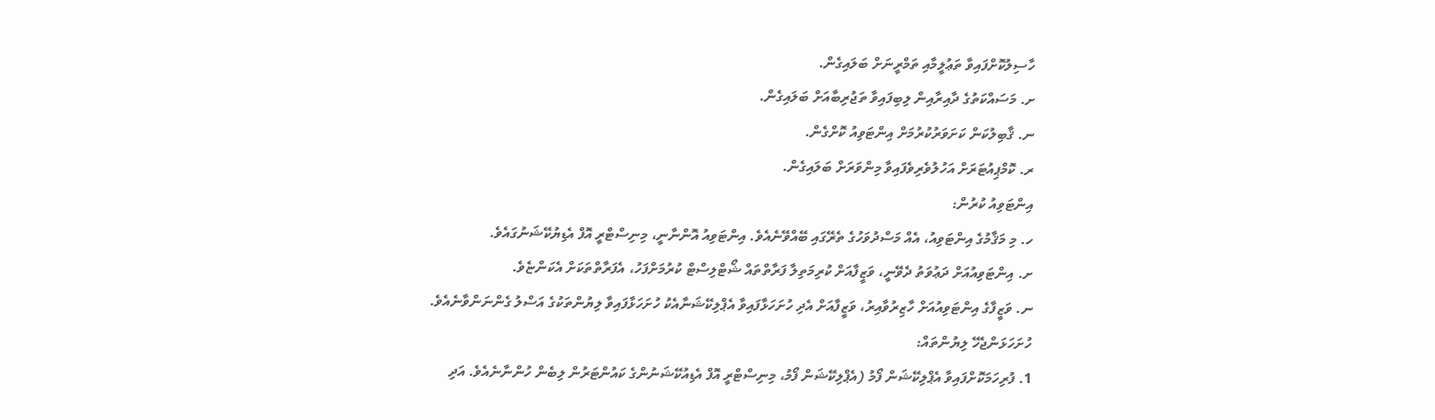ހާސިލުކޮށްފައިވާ ތަޢުލީމާއި ތަމްރީނަށް ބަލައިގެން.
ށ. މަސައްކަތުގެ ދާއިރާއިން ލިބިފައިވާ ތަޖުރިބާއަށް ބަލައިގެން.
ނ. ޤާބިލުކަން ކަށަވަރުކުރުމަށް އިންޓަވިއު ކޮށްގެން.
ރ. ކޮމްޕިއުޓަރަށް އަހުލުވެރިވެފައިވާ މިންވަރަށް ބަލައިގެން.
އިންޓަވިއު ކުރުން:
ހ. މި މަޤާމުގެ އިންޓަވިއު، އެއް މަސްދުވަހުގެ ތެރޭގައި ބޭއްވޭނެއެވެ. އިންޓަވިއު އޮންނާނީ، މިނިސްޓްރީ އޮފް އެޑިޔުކޭޝަނުގައެވެ.
ށ. އިންޓަވިއުއަށް ދަޢުވަތު ދެވޭނީ، ވަޒީފާއަށް ކުރިމަތިލާ ފަރާތްތައް ޝޯޓްލިސްޓް ކުރުމަށްފަހު، އެފަރާތްތަކަށް އެކަންޏެވެ.
ނ. ވަޒީފާގެ އިންޓަވިއުއަށް ހާޒިރުވާއިރު، ވަޒީފާއަށް އެދި ހުށަހަޅާފައިވާ އެޕްލިކޭޝަނާއެކު ހުށަހަޅާފައިވާ ލިޔުންތަކުގެ އަސްލު ގެންނަންވާނެއެވެ.
ހުށަހަޅަންޖެހޭ ލިޔުންތައް:
1. ފުރިހަމަކޮށްފައިވާ އެޕްލިކޭޝަން ފޯމު (އެޕްލިކޭޝަން ފޯމު، މިނިސްޓްރީ އޮފް އެޑިއުކޭޝަނުންގެ ކައުންޓަރުން ލިބެން ހުންނާނެއެވެ. އަދި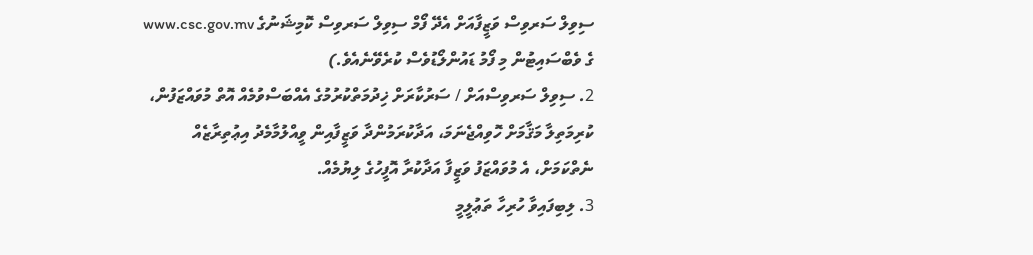ސިވިލް ސަރވިސް ވަޒީފާއަށް އެދޭ ފޯމް ސިވިލް ސަރވިސް ކޮމިޝަނުގެ www.csc.gov.mv ގެ ވެބްސައިޓުން މި ފޯމު ޑައުންލޯޑުވެސް ކުރެވޭނެއެވެ.)
2. ސިވިލް ސަރވިސްއަށް / ސަރުކާރަށް ޚިދުމަތްކުރުމުގެ އެއްބަސްވުމެއް އޮތް މުވައްޒަފުން، ކުރިމަތިލާ މަޤާމަށް ހޮވިއްޖެނަމަ، އަދާކުރަމުންދާ ވަޒީފާއިން ވީއްލުމާމެދު އިޢުތިރާޒެއް ނެތްކަމަށް، އެ މުވައްޒަފު ވަޒީފާ އަދާކުރާ އޮފީހުގެ ލިޔުމެއް.
3. ލިބިފައިވާ ހުރިހާ ތަޢުލީމީ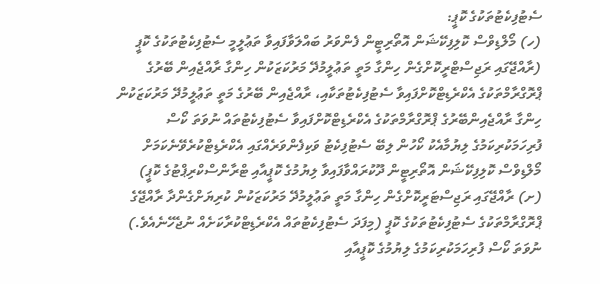ސެޓުފިކެޓުތަކުގެ ކޮޕީ:
(ހ) މޯލްޑިވްސް ކޮލިފިކޭޝަން އޮތޯރިޓީން ފެންވަރު ބައްލަވާފައިވާ ތަޢުލީމީ ސެޓުފިކެޓުތަކުގެ ކޮޕީ (ރާއްޖޭގައި ރަޖިސްޓްރީކޮށްގެން ހިންގާ މަތީ ތަޢުލީމުދޭ މަރުކަޒަކުން ހިންގާ ރާއްޖެއިން ބޭރުގެ ޕްރޮގްރާމްތަކުގެ އެކްރެޑިޓްކޮށްފައިވާ ސެޓުފިކެޓުތަކާއި، ރާއްޖެއިން ބޭރުގެ މަތީ ތަޢުލީމުދޭ މަރުކަޒަކުން ހިންގާ ރާއްޖެއިންބޭރުގެ ޕްރޮގްރާމްތަކުގެ އެކްރެޑިޓްކޮށްފައިވާ ސެޓުފިކެޓުތައް ނުވަތަ ކޯސް ފުރިހަމަކުރިކަމުގެ ލިޔުމާއެކު ކޯހުން ލިބޭ ސެޓުފިކެޓު ވަކިފެންވަރެއްގައި އެކްރެޑިޓްކުރެވޭނެކަމަށް މޯލްޑިވްސް ކޮލިފިކޭޝަން އޮތޯރިޓީން ދޫކުރައްވާފައިވާ ލިޔުމުގެ ކޮޕީއާއި ޓްރާންސްކްރިޕްޓުގެ ކޮޕީ)
(ށ) ރާއްޖޭގައި ރަޖިސްޓަރީކޮށްގެން ހިންގާ މަތީ ތަޢުލީމުދޭ މަރުކަޒަކުން ކުރިޔަށްގެންދާ ރާއްޖޭގެ ޕްރޮގްރާމްތަކުގެ ސެޓުފިކެޓުތަކުގެ ކޮޕީ (މިފަދަ ސެޓުފިކެޓުތައް އެކްރެޑިޓްކުރާކަށެއް ނުޖެހޭނެއެވެ.) ނުވަތަ ކޯސް ފުރިހަމަކުރިކަމުގެ ލިޔުމުގެ ކޮޕީއާއި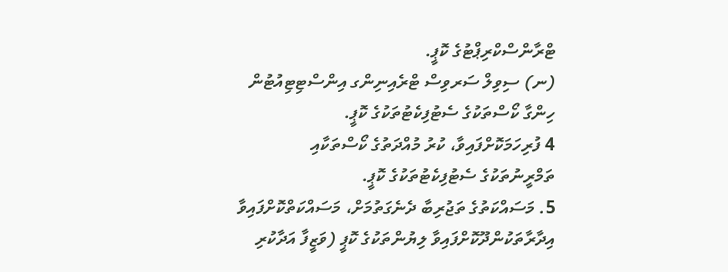ޓްރާންސްކްރިޕްޓުގެ ކޮޕީ.
(ނ) ސިވިލް ސަރވިސް ޓްރެއިނިންގ އިންސްޓިޓިއުޓުން ހިންގާ ކޯސްތަކުގެ ސެޓުފިކެޓުތަކުގެ ކޮޕީ.
4 ފުރިހަމަކޮށްފައިވާ، ކުރު މުއްދަތުގެ ކޯސްތަކާއި ތަމްރީނުތަކުގެ ސެޓުފިކެޓުތަކުގެ ކޮޕީ.
5. މަސައްކަތުގެ ތަޖުރިބާ ދެނެގަތުމަށް، މަސައްކަތްކޮށްފައިވާ އިދާރާތަކުންދޫކޮށްފައިވާ ލިޔުންތަކުގެ ކޮޕީ (ވަޒީފާ އަދާކުރި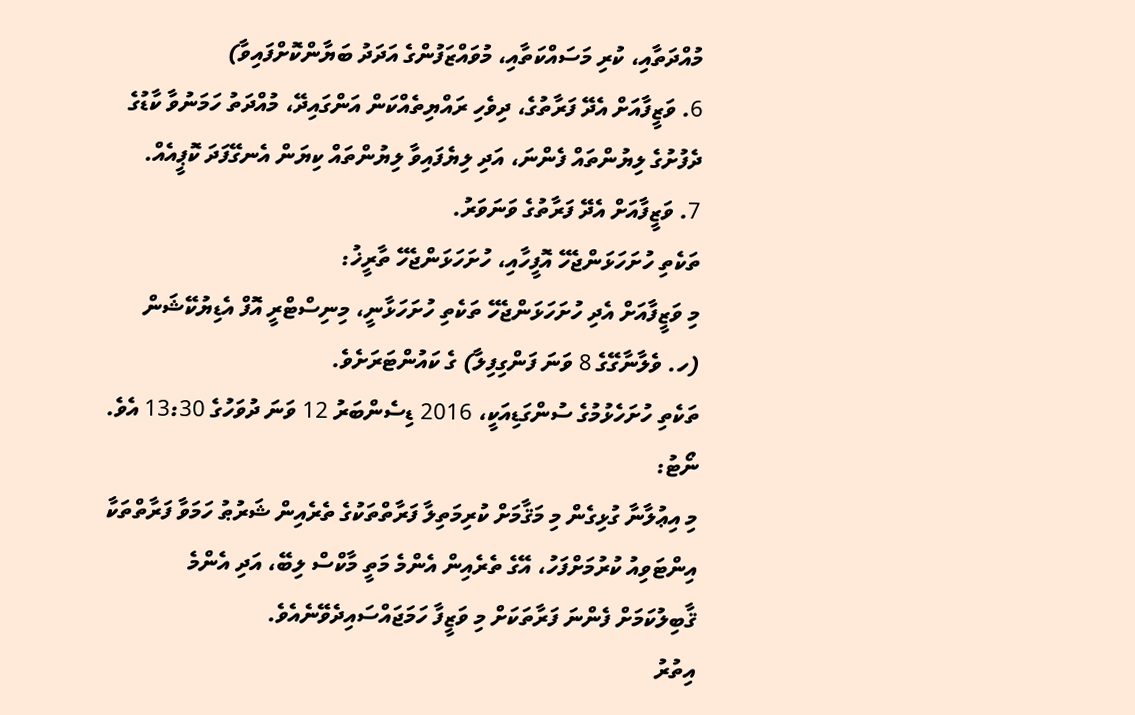މުއްދަތާއި، ކުރި މަސައްކަތާއި، މުވައްޒަފުންގެ އަދަދު ބަޔާންކޮށްފައިވާ)
6. ވަޒީފާއަށް އެދޭ ފަރާތުގެ، ދިވެހި ރައްޔިތެއްކަން އަންގައިދޭ، މުއްދަތު ހަމަނުވާ ކާޑުގެ ދެފުށުގެ ލިޔުންތައް ފެންނަ، އަދި ލިޔެފައިވާ ލިޔުންތައް ކިޔަން އެނގޭފަދަ ކޮޕީއެއް.
7. ވަޒީފާއަށް އެދޭ ފަރާތުގެ ވަނަވަރު.
ތަކެތި ހުށަހަޅަންޖެހޭ އޮފީހާއި، ހުށަހަޅަންޖެހޭ ތާރީޚު:
މި ވަޒީފާއަށް އެދި ހުށަހަޅަންޖެހޭ ތަކެތި ހުށަހަޅާނީ، މިނިސްޓްރީ އޮފް އެޑިޔުކޭޝަން (ހ. ވެލާނާގޭގެ 8 ވަނަ ފަންގިފިލާ) ގެ ކައުންޓަރަށެވެ.
ތަކެތި ހުށަހެޅުމުގެ ސުންގަޑިއަކީ، 2016 ޑިސެންބަރު 12 ވަނަ ދުވަހުގެ 13:30 އެވެ.
ނޯޓު:
މި އިޢުލާނާ ގުޅިގެން މި މަޤާމަށް ކުރިމަތިލާ ފަރާތްތަކުގެ ތެރެއިން ޝަރުޠު ހަމަވާ ފަރާތްތަކާ އިންޓަވިއު ކުރުމަށްފަހު، އޭގެ ތެރެއިން އެންމެ މަތީ މާކްސް ލިބޭ، އަދި އެންމެ ޤާބިލުކަމަށް ފެންނަ ފަރާތަކަށް މި ވަޒީފާ ހަމަޖައްސައިދެވޭނެއެވެ.
އިތުރު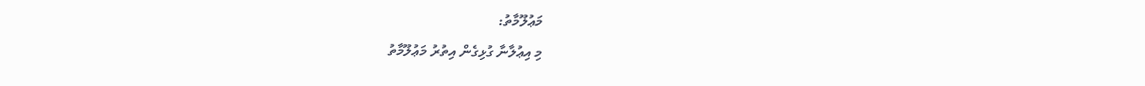މަޢުލޫމާތު:
މި އިޢުލާނާ ގުޅިގެން އިތުރު މަޢުލޫމާތު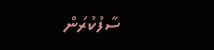ސާފުކުރަން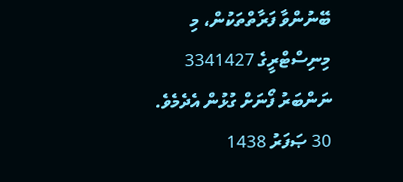ބޭނުންވާ ފަރާތްތަކުން، މި މިނިސްޓްރީގެ 3341427 ނަންބަރު ފޯނަށް ގުޅުން އެދެމެވެ.
30 ޞަފަރު 1438